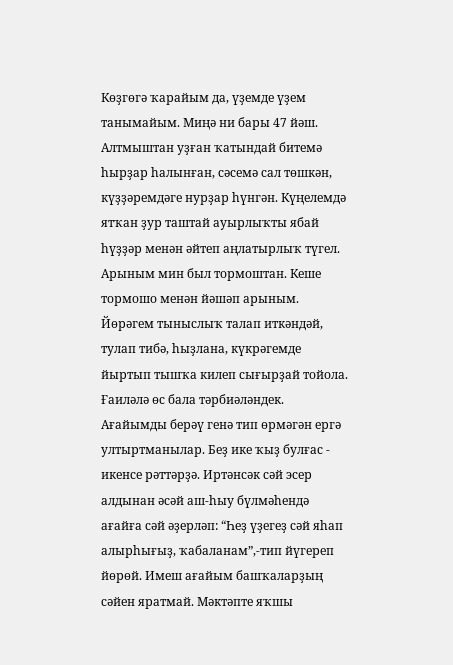Көҙгөгә ҡарайым да, үҙемде үҙем танымайым. Миңә ни бары 47 йәш. Алтмыштан уҙған ҡатындай битемә һырҙар һалынған, сәсемә сал төшкән, күҙҙәремдәге нурҙар һүнгән. Күңелемдә ятҡан ҙур таштай ауырлыҡты ябай һүҙҙәр менән әйтеп аңлатырлыҡ түгел. Арыным мин был тормоштан. Кеше тормошо менән йәшәп арыным. Йөрәгем тыныслыҡ талап иткәндәй, тулап тибә, һыҙлана, күкрәгемде йыртып тышҡа килеп сығырҙай тойола.
Ғаиләлә өс бала тәрбиәләндек. Ағайымды берәү генә тип өрмәгән ергә ултыртманылар. Беҙ ике ҡыҙ булғас - икенсе рәттәрҙә. Иртәнсәк сәй эсер алдынан әсәй аш-һыу бүлмәһендә ағайға сәй әҙерләп: “Һеҙ үҙегеҙ сәй яһап алырһығыҙ, ҡабаланам”,-тип йүгереп йөрөй. Имеш ағайым башҡаларҙың сәйен яратмай. Мәктәпте яҡшы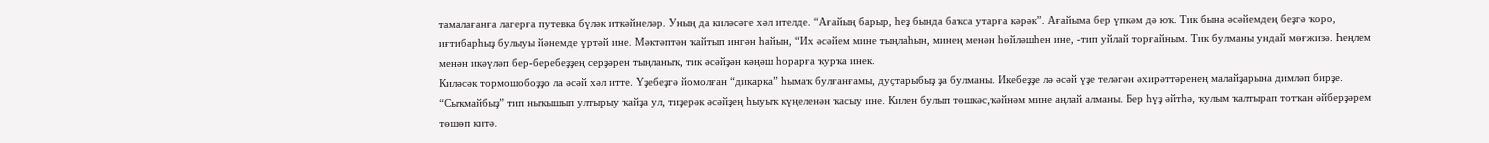тамалағанға лагерға путевка бүләк иткәйнеләр. Уның да киләсәге хәл ителде. “Ағайың барыр, һеҙ бында баҡса утарға кәрәк”. Ағайыма бер үпкәм дә юҡ. Тик бына әсәйемдең беҙгә ҡоро, иғтибарһыҙ булыуы йәнемде үртәй ине. Мәктәптән ҡайтып ингән һайын, “Их әсәйем мине тыңлаһын, минең менән һөйләшһен ине, -тип уйлай торғайным. Тик булманы ундай мөғжизә. Һеңлем менән икәүләп бер-беребеҙҙең серҙәрен тыңланыҡ, тик әсәйҙән кәңәш һорарға ҡурҡа инек.
Киләсәк тормошобоҙҙо ла әсәй хәл итте. Үҙебеҙгә йомолған “дикарка” һымаҡ булғанғамы, дуҫтарыбыҙ ҙа булманы. Икебеҙҙе лә әсәй үҙе теләгән әхирәттәренең малайҙарына димләп бирҙе. “Сыҡмайбыҙ” тип ныҡышып ултырыу ҡайҙа ул, тиҙерәк әсәйҙең һыуыҡ күңеленән ҡасыу ине. Килен булып төшкәс,ҡәйнәм мине аңлай алманы. Бер һүҙ әйтһә, ҡулым ҡалтырап тотҡан әйберҙәрем төшөп китә.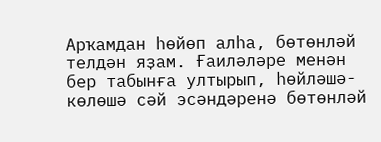Арҡамдан һөйөп алһа, бөтөнләй телдән яҙам. Ғаиләләре менән бер табынға ултырып, һөйләшә-көлөшә сәй эсәндәренә бөтөнләй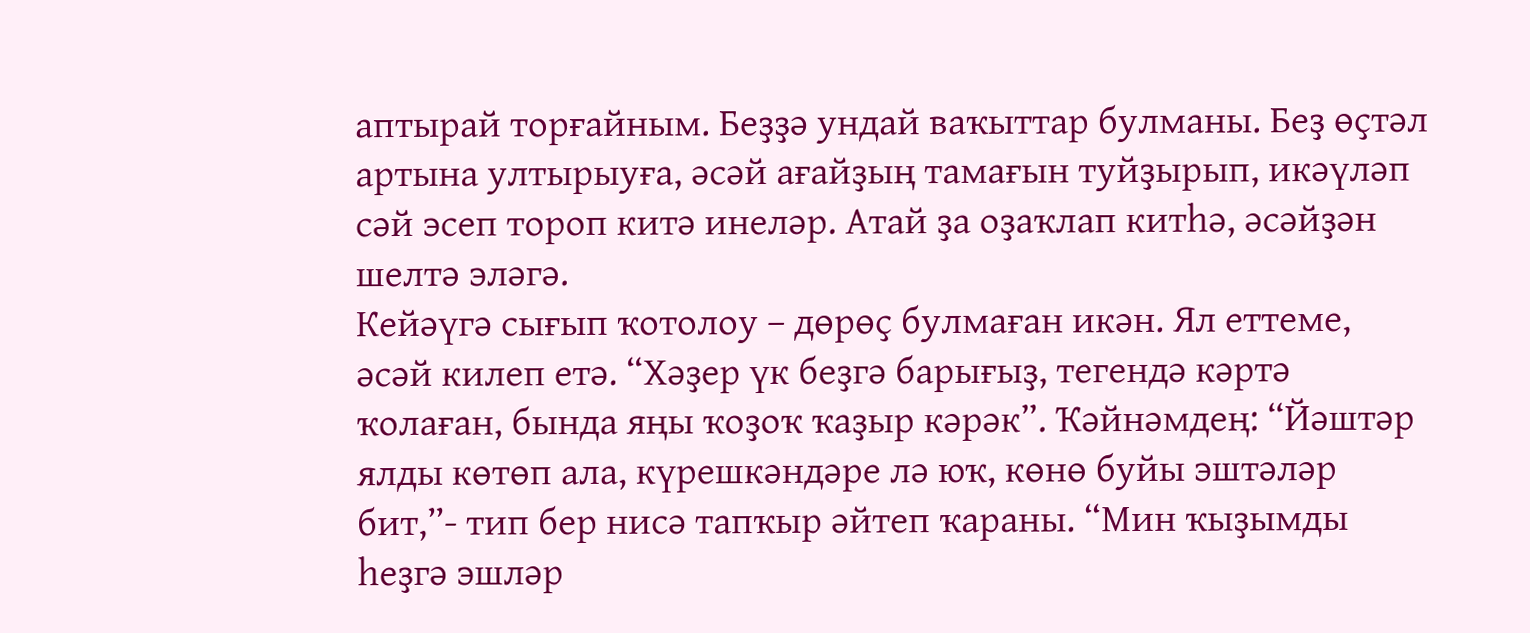аптырай торғайным. Беҙҙә ундай ваҡыттар булманы. Беҙ өҫтәл артына ултырыуға, әсәй ағайҙың тамағын туйҙырып, икәүләп сәй эсеп тороп китә инеләр. Атай ҙа оҙаҡлап китһә, әсәйҙән шелтә эләгә.
Кейәүгә сығып ҡотолоу – дөрөҫ булмаған икән. Ял еттеме, әсәй килеп етә. “Хәҙер үк беҙгә барығыҙ, тегендә кәртә ҡолаған, бында яңы ҡоҙоҡ ҡаҙыр кәрәк”. Ҡәйнәмдең: “Йәштәр ялды көтөп ала, күрешкәндәре лә юҡ, көнө буйы эштәләр бит,”- тип бер нисә тапҡыр әйтеп ҡараны. “Мин ҡыҙымды һеҙгә эшләр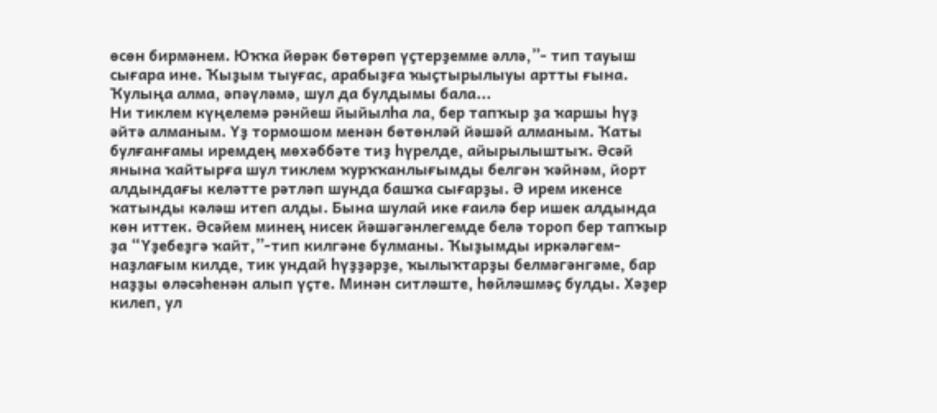өсөн бирмәнем. Юҡҡа йөрәк бөтөрөп үҫтерҙемме әллә,”- тип тауыш сығара ине. Ҡыҙым тыуғас, арабыҙға ҡыҫтырылыуы артты ғына. Ҡулыңа алма, әпәүләмә, шул да булдымы бала...
Ни тиклем күңелемә рәнйеш йыйылһа ла, бер тапҡыр ҙа ҡаршы һүҙ әйтә алманым. Үҙ тормошом менән бөтөнләй йәшәй алманым. Ҡаты булғанғамы иремдең мөхәббәте тиҙ һүрелде, айырылыштыҡ. Әсәй янына ҡайтырға шул тиклем ҡурҡҡанлығымды белгән ҡәйнәм, йорт алдындағы келәтте рәтләп шунда башҡа сығарҙы. Ә ирем икенсе ҡатынды кәләш итеп алды. Бына шулай ике ғаилә бер ишек алдында көн иттек. Әсәйем минең нисек йәшәгәнлегемде белә тороп бер тапҡыр ҙа “Үҙебеҙгә ҡайт,”-тип килгәне булманы. Ҡыҙымды иркәләгем-наҙлағым килде, тик ундай һүҙҙәрҙе, ҡылыҡтарҙы белмәгәнгәме, бар наҙҙы өләсәһенән алып үҫте. Минән ситләште, һөйләшмәҫ булды. Хәҙер килеп, ул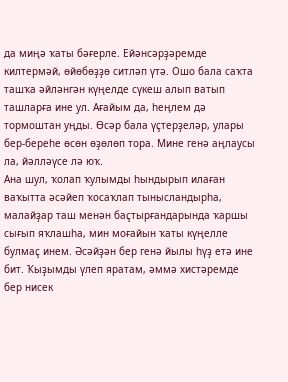да миңә ҡаты бәғерле. Ейәнсәрҙәремде килтермәй, өйөбөҙҙө ситләп үтә. Ошо бала саҡта ташҡа әйләнгән күңелде сүкеш алып ватып ташларға ине ул. Ағайым да, һеңлем дә тормоштан уңды. Өсәр бала үҫтерҙеләр, улары бер-береһе өсөн өҙөлөп тора. Мине генә аңлаусы ла, йәлләүсе лә юҡ.
Ана шул, ҡолап ҡулымды һындырып илаған ваҡытта әсәйеп ҡосаҡлап тынысландырһа, малайҙар таш менән баҫтырғандарында ҡаршы сығып яҡлашһа, мин моғайын ҡаты күңелле булмаҫ инем. Әсәйҙән бер генә йылы һүҙ етә ине бит. Ҡыҙымды үлеп яратам, әммә хистәремде бер нисек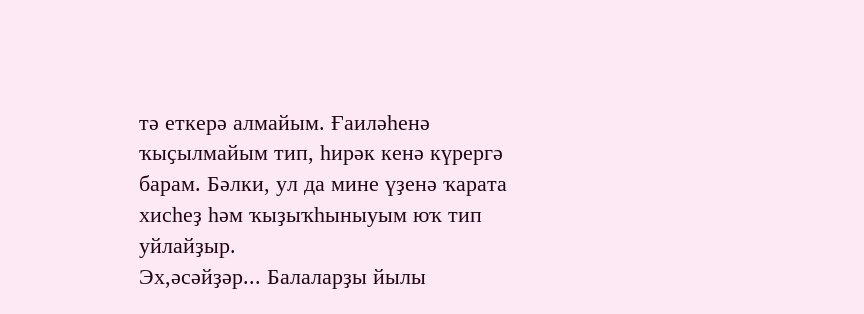тә еткерә алмайым. Ғаиләһенә ҡыҫылмайым тип, һирәк кенә күрергә барам. Бәлки, ул да мине үҙенә ҡарата хисһеҙ һәм ҡыҙыҡһыныуым юҡ тип уйлайҙыр.
Эх,әсәйҙәр... Балаларҙы йылы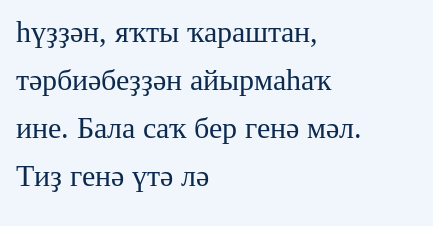һүҙҙән, яҡты ҡараштан, тәрбиәбеҙҙән айырмаһаҡ ине. Бала саҡ бер генә мәл. Тиҙ генә үтә лә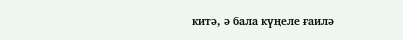китә, ә бала күңеле ғаилә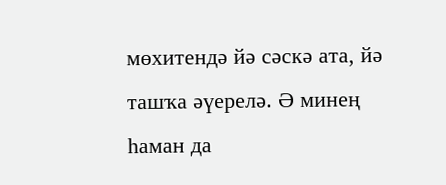мөхитендә йә сәскә ата, йә ташҡа әүерелә. Ә минең һаман да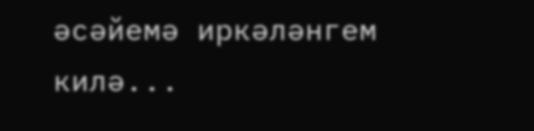әсәйемә иркәләнгем килә...